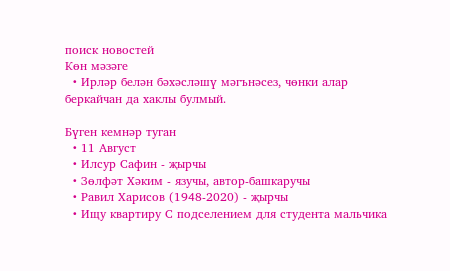поиск новостей
Көн мәзәге
  • Ирләр белән бәхәсләшү мәгънәсез, чөнки алар беркайчан да хаклы булмый.

Бүген кемнәр туган
  • 11 Август
  • Илсур Сафин - җырчы
  • Зөлфәт Хәким - язучы, автор-башкаручы
  • Равил Харисов (1948-2020) - җырчы
  • Ищу квартиру С подселением для студента мальчика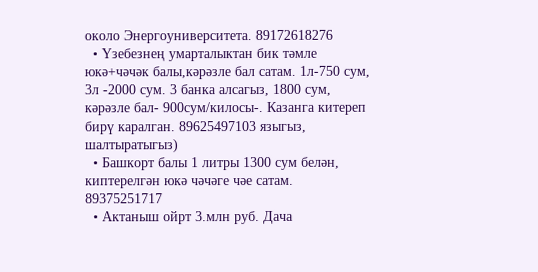около Энергоуниверситета. 89172618276
  • Үзебезнең умарталыктан бик тәмле юкә+чәчәк балы,кәрәзле бал сатам. 1л-750 сум, 3л -2000 сум. 3 банка алсагыз, 1800 сум, кәрәзле бал- 900сум/килосы-. Казанга китереп бирү каралган. 89625497103 языгыз, шалтыратыгыз)
  • Башкорт балы 1 литры 1300 сум белән, киптерелгән юкә чәчәге чәе сатам. 89375251717
  • Актаныш ойрт 3.млн руб. Дача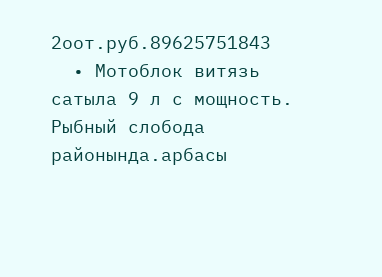2оот.руб.89625751843
  • Мотоблок витязь сатыла 9 л с мощность. Рыбный слобода районында.арбасы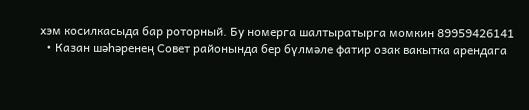хэм косилкасыда бар роторный. Бу номерга шалтыратырга момкин 89959426141
  • Казан шәһәренең Совет районында бер бүлмәле фатир озак вакытка арендага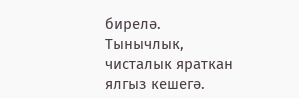бирелә. Тынычлык, чисталык яраткан ялгыз кешегә.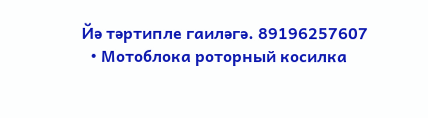Йә тәртипле гаиләгә. 89196257607
  • Мотоблока роторный косилка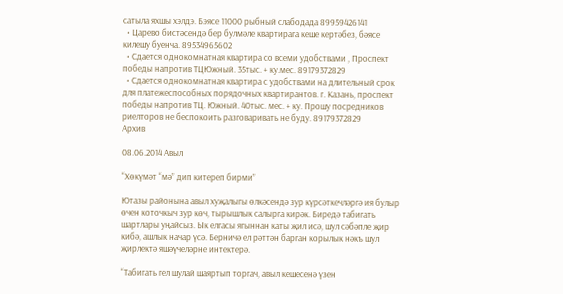сатыла яхшы хэлдэ. Бэясе 11000 рыбный слабодада 89959426141
  • Царево бистәсендә бер булмәле квартирага кеше кертәбез, бәясе килешу буенча. 89534965602
  • Сдается однокомнатная квартира со всеми удобствами , Проспект победы напротив ТЦЮжный. 35тыс. + ку.мес. 89179372829
  • Сдается однокомнатная квартира с удобствами на длительный срок для платежеспособных порядочных квартирантов. г. Казань, проспект победы напротив ТЦ. Южный. 40тыс. мес. + ку. Прошу посредников риелторов не беспокоить разговаривать не буду. 89179372829
Архив

08.06.2014 Авыл

“Хөкүмәт “мә” дип китереп бирми”

Ютазы районына авыл хуҗалыгы өлкәсендә зур күрсәткечләргә ия булыр өчен коточкыч зур көч, тырышлык салырга кирәк. Биредә табигать шартлары уңайсыз. Ык елгасы ягыннан каты җил исә, шул сәбәпле җир кибә, ашлык начар үсә. Берничә ел рәттән барган корылык нәкъ шул җирлектә яшәүчеләрне интектерә.

“Табигать гел шулай шаяртып торгач, авыл кешесенә үзен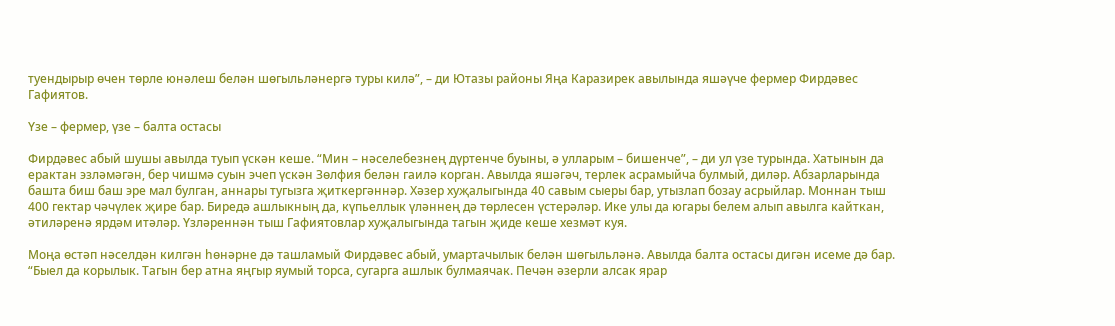туендырыр өчен төрле юнәлеш белән шөгыльләнергә туры килә”, – ди Ютазы районы Яңа Каразирек авылында яшәүче фермер Фирдәвес Гафиятов.

Үзе – фермер, үзе – балта остасы

Фирдәвес абый шушы авылда туып үскән кеше. “Мин – нәселебезнең дүртенче буыны, ә улларым – бишенче”, – ди ул үзе турында. Хатынын да ерактан эзләмәгән, бер чишмә суын эчеп үскән Зөлфия белән гаилә корган. Авылда яшәгәч, терлек асрамыйча булмый, диләр. Абзарларында башта биш баш эре мал булган, аннары тугызга җиткергәннәр. Хәзер хуҗалыгында 40 савым сыеры бар, утызлап бозау асрыйлар. Моннан тыш 400 гектар чәчүлек җире бар. Биредә ашлыкның да, күпьеллык үләннең дә төрлесен үстерәләр. Ике улы да югары белем алып авылга кайткан, әтиләренә ярдәм итәләр. Үзләреннән тыш Гафиятовлар хуҗалыгында тагын җиде кеше хезмәт куя.

Моңа өстәп нәселдән килгән һөнәрне дә ташламый Фирдәвес абый, умартачылык белән шөгыльләнә. Авылда балта остасы дигән исеме дә бар.
“Быел да корылык. Тагын бер атна яңгыр яумый торса, сугарга ашлык булмаячак. Печән әзерли алсак ярар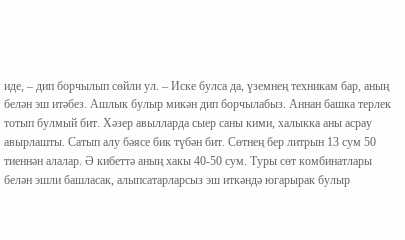иде, – дип борчылып сөйли ул. – Иске булса да, үземнең техникам бар, аның белән эш итәбез. Ашлык булыр микән дип борчылабыз. Аннан башка терлек тотып булмый бит. Хәзер авылларда сыер саны кими, халыкка аны асрау авырлашты. Сатып алу бәясе бик түбән бит. Сөтнең бер литрын 13 сум 50 тиеннән алалар. Ә кибеттә аның хакы 40-50 сум. Туры сөт комбинатлары белән эшли башласак, алыпсатарларсыз эш иткәндә югарырак булыр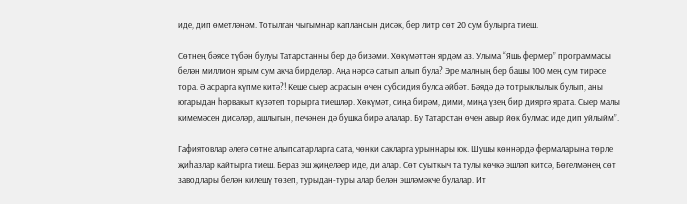иде, дип өметләнәм. Тотылган чыгымнар каплансын дисәк, бер литр сөт 20 сум булырга тиеш.

Сөтнең бәясе түбән булуы Татарстанны бер дә бизәми. Хөкүмәттән ярдәм аз. Улыма “Яшь фермер” программасы белән миллион ярым сум акча бирделәр. Аңа нәрсә сатып алып була? Эре малның бер башы 100 мең сум тирәсе тора. Ә асрарга күпме китә?! Кеше сыер асрасын өчен субсидия булса әйбәт. Бәядә дә тотрыклылык булып, аны югарыдан һәрвакыт күзәтеп торырга тиешләр. Хөкүмәт, сиңа бирәм, дими, миңа үзең бир дияргә ярата. Сыер малы кимемәсен дисәләр, ашлыгын, печәнен дә бушка бирә алалар. Бу Татарстан өчен авыр йөк булмас иде дип уйлыйм”.

Гафиятовлар әлегә сөтне алыпсатарларга сата, чөнки сакларга урыннары юк. Шушы көннәрдә фермаларына төрле җиһазлар кайтырга тиеш. Бераз эш җиңеләер иде, ди алар. Сөт суыткыч та тулы көчкә эшләп китсә, Бөгелмәнең сөт заводлары белән килешү төзеп, турыдан-туры алар белән эшләмәкче булалар. Ит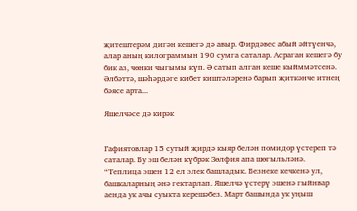җитештерәм дигән кешегә дә авыр. Фирдәвес абый әйтүенчә, алар аның килограммын 190 сумга саталар. Асраган кешегә бу бик аз, чөнки чыгымы күп. Ә сатып алган кеше кыйммәтсенә. Әлбәттә, шәһәрдәге кибет киштәләренә барып җиткәнче итнең бәясе арта...

Яшелчәсе дә кирәк


Гафиятовлар 15 сутый җирдә кыяр белән помидор үстереп тә саталар. Бу эш белән күбрәк Зөлфия апа шөгыльләнә. “Теплица эшен 12 ел элек башладык. Безнеке кечкенә ул, башкаларның әнә гектарлап. Яшелчә үстерү эшенә гыйнвар аенда ук ачы суыкта керешәбез. Март башында ук уңыш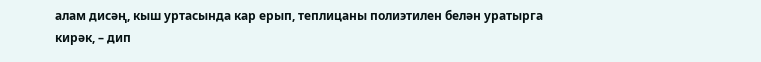алам дисәң, кыш уртасында кар ерып, теплицаны полиэтилен белән уратырга кирәк, – дип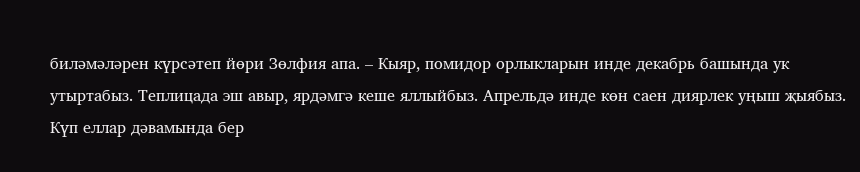биләмәләрен күрсәтеп йөри Зөлфия апа. – Кыяр, помидор орлыкларын инде декабрь башында ук утыртабыз. Теплицада эш авыр, ярдәмгә кеше яллыйбыз. Апрельдә инде көн саен диярлек уңыш җыябыз. Күп еллар дәвамында бер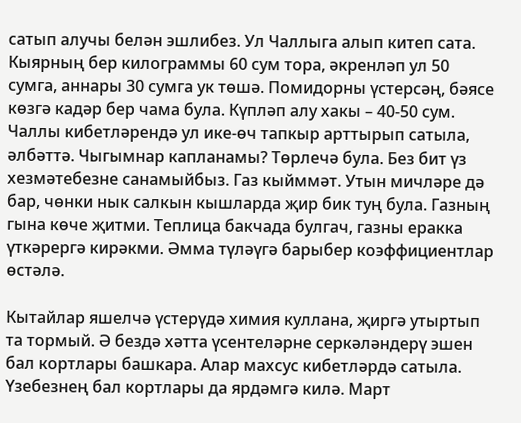сатып алучы белән эшлибез. Ул Чаллыга алып китеп сата. Кыярның бер килограммы 60 сум тора, әкренләп ул 50 сумга, аннары 30 сумга ук төшә. Помидорны үстерсәң, бәясе көзгә кадәр бер чама була. Күпләп алу хакы – 40-50 сум. Чаллы кибетләрендә ул ике-өч тапкыр арттырып сатыла, әлбәттә. Чыгымнар капланамы? Төрлечә була. Без бит үз хезмәтебезне санамыйбыз. Газ кыйммәт. Утын мичләре дә бар, чөнки нык салкын кышларда җир бик туң була. Газның гына көче җитми. Теплица бакчада булгач, газны еракка үткәрергә кирәкми. Әмма түләүгә барыбер коэффициентлар өстәлә.

Кытайлар яшелчә үстерүдә химия куллана, җиргә утыртып та тормый. Ә бездә хәтта үсентеләрне серкәләндерү эшен бал кортлары башкара. Алар махсус кибетләрдә сатыла. Үзебезнең бал кортлары да ярдәмгә килә. Март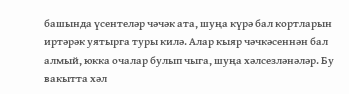башында үсентеләр чәчәк ата, шуңа күрә бал кортларын иртәрәк уятырга туры килә. Алар кыяр чәчкәсеннән бал алмый, юкка очалар булып чыга, шуңа хәлсезләнәләр. Бу вакытта хәл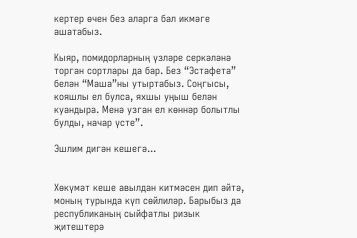кертер өчен без аларга бал икмәге ашатабыз.

Кыяр, помидорларның үзләре серкәләнә торган сортлары да бар. Без “Эстафета” белән “Маша”ны утыртабыз. Соңгысы, кояшлы ел булса, яхшы уңыш белән куандыра. Менә узган ел көннәр болытлы булды, начар үсте”.

Эшлим дигән кешегә...


Хөкүмәт кеше авылдан китмәсен дип әйтә, моның турында күп сөйлиләр. Барыбыз да республиканың сыйфатлы ризык җитештерә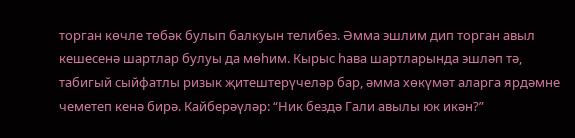торган көчле төбәк булып балкуын телибез. Әмма эшлим дип торган авыл кешесенә шартлар булуы да мөһим. Кырыс һава шартларында эшләп тә, табигый сыйфатлы ризык җитештерүчеләр бар, әмма хөкүмәт аларга ярдәмне чеметеп кенә бирә. Кайберәүләр: “Ник бездә Гали авылы юк икән?”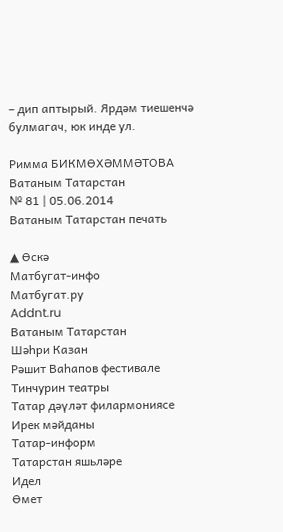– дип аптырый. Ярдәм тиешенчә булмагач, юк инде ул.

Римма БИКМӨХӘММӘТОВА
Ватаным Татарстан
№ 81 | 05.06.2014
Ватаным Татарстан печать

▲ Өскә
Матбугат-инфо
Матбугат.ру
Addnt.ru
Ватаным Татарстан
Шәһри Казан
Рәшит Ваһапов фестивале
Тинчурин театры
Татар дәүләт филармониясе
Ирек мәйданы
Татар-информ
Татарстан яшьләре
Идел
Өмет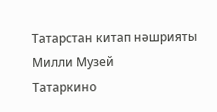Татарстан китап нәшрияты
Милли Музей
Татаркино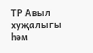ТР Авыл хуҗалыгы һәм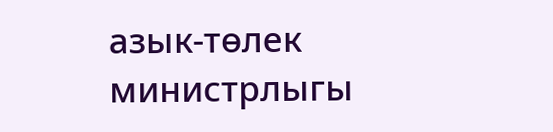азык-төлек министрлыгы